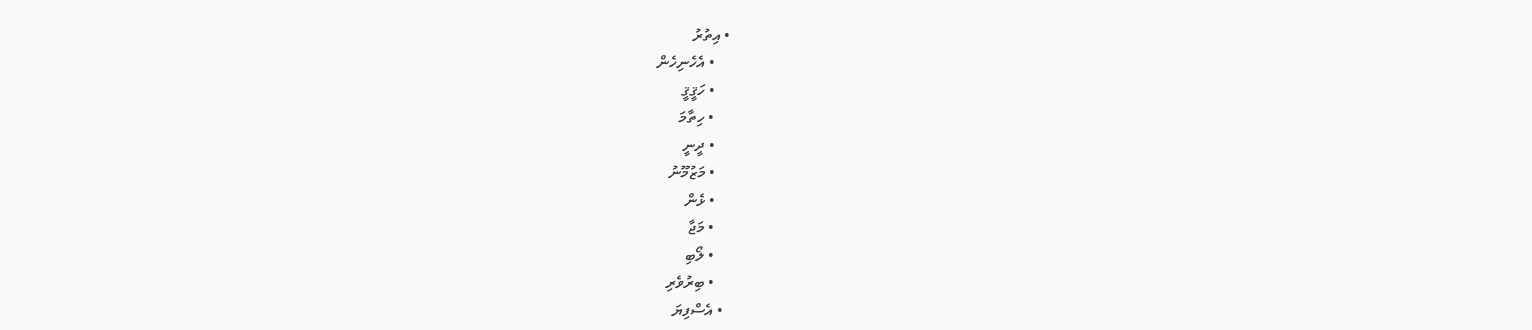• އިތުރު
    • އެހެނިހެން
    • ހަޤީޤީ
    • ހިތާމަ
    • ދީނީ
    • މަޒުމޫނު
    • ޅެން
    • މަޖާ
    • ލޯބި
    • ބިރުވެރި
  • އެސްފިޔަ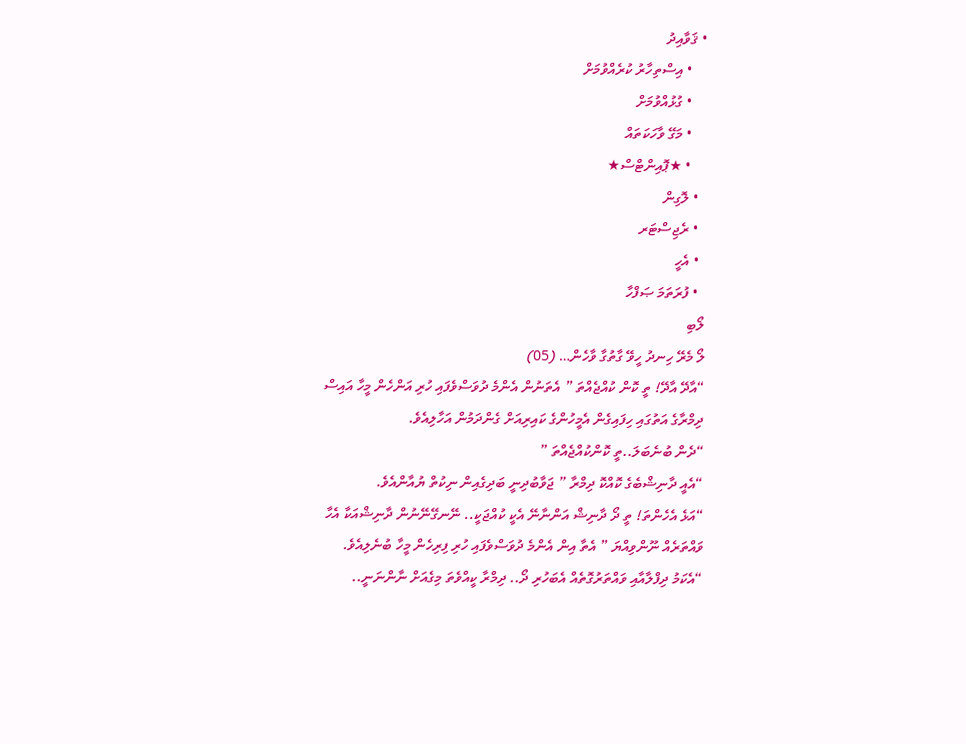• ޤަވާއިދު
    • އިސްތިހާރު ކުރެއްވުމަށް
    • ގުޅުއްވުމަށް
    • މަގޭ ވާހަކަތައް
    • ★ޕޮއިންޓްސް★
  • ލޮގިން
  • ރެޖިސްޓަރ
  • އެހީ
  • ފުރަތަމަ ޞަފްހާ
ލޯބި
ލޯ މެރޭ ހިނދު ހީވޭ ގާތުގާ ވާހެން… (05)
“އާދޭ އާދޭ! ތީ ކޮން ކުއްޖެއްތަ ” އެތަނުން އެންމެ ދުވަސްވެފައި ހުރި އަންހެން މީހާ އައިސް ދިމްރާގެ އަތުގައި ހިފައިގެން އެމީހުންގެ ކައިރިއަށް ގެންދަމުން އަހާލިއެވެ.
“ދެން ބުނެބަލަ..ތީ ކޮންކުއްޖެއްތަ ”
“އެއީ ދާނިޝްބެގެ ކޮއްކޮ ދިމްރާ ” ޖަވާބުދިނީ ބަދިގެއިން ނިކުތް ޔުއާންއެވެ.
“އަޅެ އެހެންތަ! ތީ ދޯ ދާނިޝް އަންނާނޭ އެކީ ކުއްޖަކީ.. ނޭނގޭނޭނުން ދާނިޝްއަކާ އެހާ ވައްތަރެއް ނޫންވިއްޔަ ” އެތާ އިން އެންމެ ދުވަސްވެފައި ހުރި ފިރިހެން މީހާ ބުނެލިއެވެ.
“އެކަމު ދިފްލާއާއި ވައްތަރުގޮތެއް އެބަހުރި ދޯ.. ދިމްރާ ކީއްވެތަ މިގެއަށް ނާންނަނީ..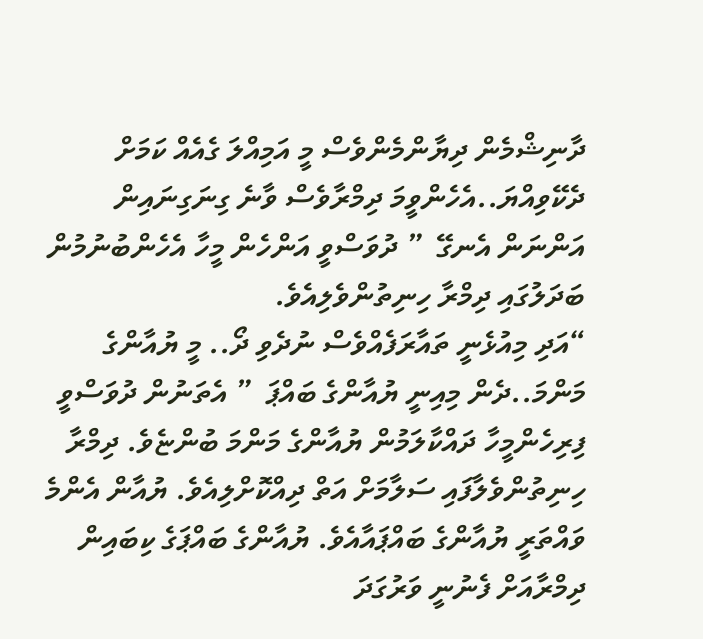ދާނިޝްމެން ދިޔާންމެންވެސް މީ އަމިއްލަ ގެއެއް ކަމަށް ދެކޭވިއްޔަ..އެހެންވީމަ ދިމްރާވެސް ވާނެ ގިނަގިނައިން އަންނަން އެނގޭ  ” ދުވަސްވީ އަންހެން މީހާ އެހެންބުނުމުން ބަދަލުގައި ދިމްރާ ހިނިތުންވެލިއެވެ.
“އަދި މިއުޅެނީ ތައާރަފެއްވެސް ނުދެވި ދޯ.. މީ ޔުއާންގެ މަންމަ..ދެން މިއިނީ ޔުއާންގެ ބައްޕަ  ” އެތަނުން ދުވަސްވީ ފިރިހެންމީހާ ދައްކާލަމުން ޔުއާންގެ މަންމަ ބުންޏެވެ. ދިމްރާ ހިނިތުންވެލާފައި ސަލާމަށް އަތް ދިއްކޮށްލިއެވެ. ޔުއާން އެންމެ ވައްތަރީ ޔުއާންގެ ބައްޕައާއެވެ. ޔުއާންގެ ބައްޕަގެ ކިބައިން ދިމްރާއަށް ފެނުނީ ވަރުގަދަ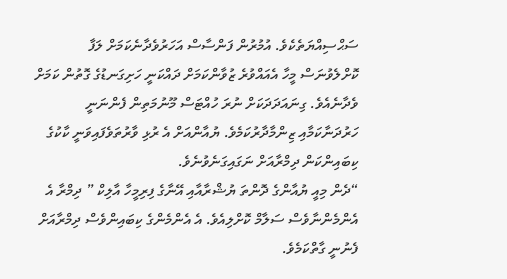ސަޙްސިއްޔަތެކެވެ. އުމުރުން ފަންސާސް އަހަރުވެދާނެކަމަށް ލަފާ ކޮށްލެވުނަސް މީހާ އެއައްވުރެ ޒުވާންކަމަށް ދައްކަނީ ހަށިގަނޑުގެ ގޮތުން ކަމަށް ވެދާނެއެވެ. ގިނައަދަދަކަށް ނުރަ ހުއްޓަސް މޫނުމަތިން ފެންނަނީ ހަރުދަނާކަމާއި ޒިންމާދާރުކަމެވެ. ޔުއާންއަށް އެ ރުޅި ވާރުތަވެފައިވަނީ ކާކުގެ ކިބައިންކަން ދިމްރާއަށް ނަގައިގަނެވުނެވެ.
“ދެން މިއީ ޔުއާންގެ ދޮންތަ ޔުޝްރާއާއި އޭނާގެ ފިރިމީހާ އާލިކް ” ދިމްރާ އެ އެންމެންނާވެސް ސަލާމް ކޮށްލިއެވެ. އެ އެންމެންގެ ކިބައިންވެސް ދިމްރާއަށް ފެނުނީ ގާތްކަމެވެ.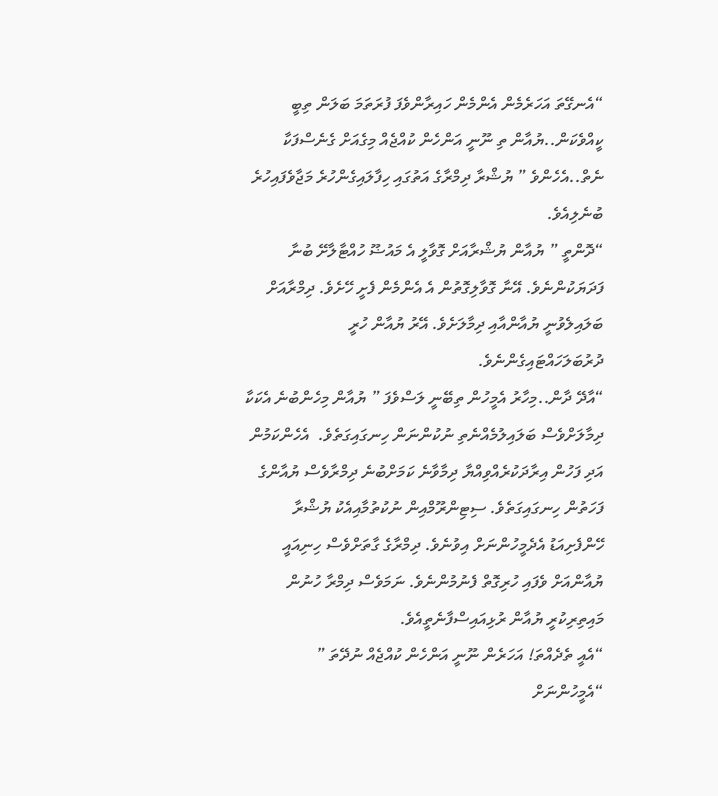“އެނގޭތަ އަހަރެމެން އެންމެން ހައިރާންވެފަ ފުރަތަމަ ބަލަން ތިބީ ކީއްވެކަން..ޔުއާން ތި ނޫނީ އަންހެން ކުއްޖެއް މިގެއަށް ގެނެސްފަކާ ނެތް..އެހެންވެ ” ޔުޝްރާ ދިމްރާގެ އަތުގައި ހިފާލައިގެންހުރެ މަޖާވެފައިހުރެ ބުނެލިއެވެ.
“ދޮންތީ ” ޔުއާން ޔުޝްރާއަށް ގޮވާލީ އެ މައުޟޫ ހުއްޓާލާށޭ ބުނާ ފަދަޔަކުންނެވެ. އޭނާ ގޮވާލިގޮތުން އެ އެންމެން ފެށީ ހޭށެވެ. ދިމްރާއަށް ބަލައިލެވުނީ ޔުއާންއާއި ދިމާލަށެވެ. އޭރު ޔުއާން ހުރީ ދުރުބަލަހައްޓައިގެންނެވެ.
“އާދޭ ދާން..މިހާރު އެމީހުން ތިބޭނީ ލަސްވެފަ ” ޔުއާން މިހެންބުނެ އެކަކާ ދިމާލަށްވެސް ބަލައިލުމެއްނެތި ނުކުންނަން ހިނގައިގަތެވެ.  އެހެންކަމުން އަދި ފަހުން އިރާދަކުރެއްވިއްޔާ ދިމާވާނެ ކަމަށްބުނެ ދިމްރާވެސް ޔުއާންގެ ފަހަތުން ހިނގައިގަތެވެ. ސިޓިންރޫމްއިން ނުކުތުމާއިއެކު ޔުޝްރާ ހޭންފެށިއަޑު އެދެމީހުންނަށް އިވުނެވެ. ދިމްރާގެ ގާތަށްވެސް ހިނިއައީ ޔުއާންއަށް ވެފައި ހުރިގޮތް ފެނުމުންނެވެ. ނަމަވެސް ދިމްރާ ހުނުން މައިތިރިކުރީ ޔުއާން ރުޅިއައިސްފާނެތީއެވެ.
“އެއީ ތެދެއްތަ! އަހަރެން ނޫނީ އަންހެން ކުއްޖެއް ނުދޭތަ ”
“އެމީހުންނަށް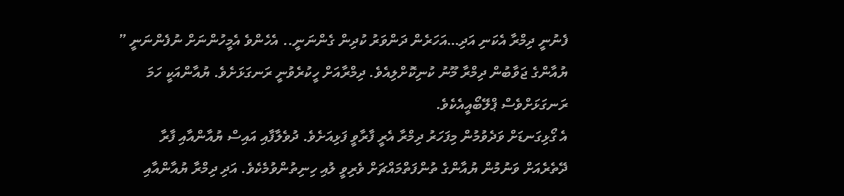ފެނުނީ ދިމްރާ އެކަނި އަދި…އަހަރެން ދަންވަރު ކުދިން ގެންނަނީ.. އެހެންވެ އެމީހުންނަށް ނުފެންނަނީ ” ޔުއާންގެ ޖަވާބުން ދިމްރާ މޫނު ކުނިކޮށްލިއެވެ. ދިމްރާއަށް ހީކުރެވުނީ ރަނގަޅަށެވެ. ޔުއާންއަކީ ހަމަ ރަނގަޅަށްވެސް ޕްލޭބޯއީއެކެވެ.
އެ ގޯޅިގަނޑަށް ވަދެވުމުން މިފަހަރު ދިމްރާ އެރީ ފާރާވީ ފަޅިއަށެވެ. ދުވެލާފާއި އައިސް ޔުއާންއާއި ފާރާ ދޭތެރެއަށް ވަނުމުން ޔުއާންގެ ތުންފަތްމައްޗަށް ވެރިވީ ލުއި ހިނިތުންވުމެކެވެ. އަދި ދިމްރާ ޔުއާންއާއި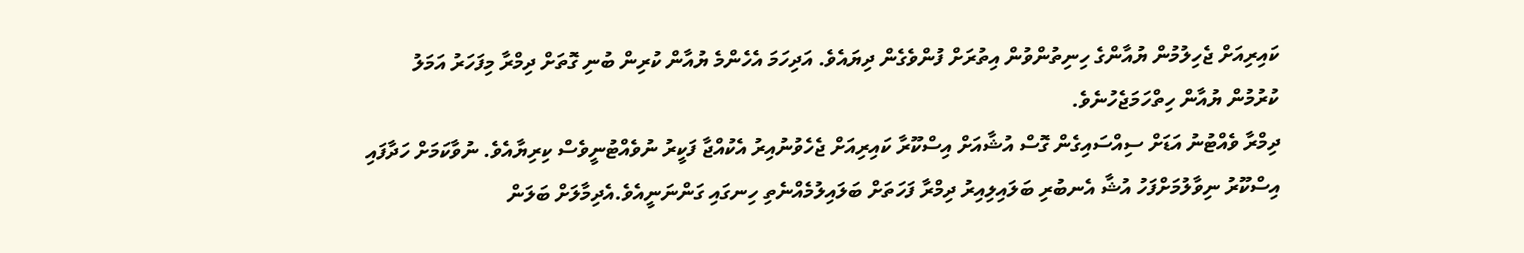ކައިރިއަށް ޖެހިލުމުން ޔުއާންގެ ހިނިތުންވުން އިތުރަށް ފުންވެގެން ދިޔައެވެ. އަދިހަމަ އެހެންމެ ޔުއާން ކުރިން ބުނި ގޮތަށް ދިމްރާ މިފަހަރު އަމަލު ކުރުމުން ޔުއާން ހިތްހަމަޖެހުނެވެ.
ދިމްރާ ވެއްޓުނު އަޑަށް ސިއްސައިގެން ގޮސް އުޝާއަށް އިސްކޫރާ ކައިރިއަށް ޖެހެވުނުއިރު އެކުއްޖާ ފަކީރު ނުވެއްޓުނީވެސް ކިރިޔާއެވެ. ނުވާކަމަށް ހަދާފައި އިސްކޫރު ނިވާލުމަށްފަހު އުޝާ އެނބުރި ބަލައިލިއިރު ދިމްރާ ފަހަތަށް ބަލައިލުމެއްނެތި ހިނގައި ގަންނަނީއެވެ.އެދިމާލަށް ބަލަން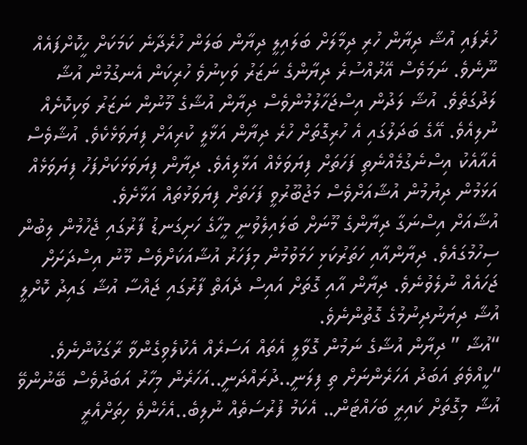ހުރެފައި އުޝާ ދިޔާން ހުރި ދިމާލަށް ބަލައިލީ ދިޔާން ބަލަން ހުރެދާނެ ކަމަކަށް ހީކޮށްފައެއް ނޫނެވެ. ނަމަވެސް އޭރުއްސުރެ ދިޔާންގެ ނަޒަރު ވަކިނުވެ ހުރިކަން އެނގުމުން އުޝާ ލަދުގަތެވެ. އުޝާ ލަދުން އިސްޖަހާލުމުންވެސް ދިޔާން އުޝާގެ މޫނުން ނަޒަރު ވަކިކޮށެއް ނުލިއެވެ. އޭގެ ބަދަލުގައި އެ ހުރިގޮތަށް ހުރެ ދިޔާން އަޅާލީ ކުރިއަށް ފިޔަވަޅެކެވެ. އުޝާވެސް އެއާއެކު އިސްނެގުމެއްނެތި ފަހަތަށް ފިޔަވަޅެއް އަޅާލިއެވެ. ދިޔާން ފިޔަވަޅަކަށްފަހު ފިޔަވަޅެއް އަޅަމުން ދިޔުމުން އުޝާއަށްވެސް މަޖުބޫރުވީ ފަހަތަށް ފިޔަވަޅުތައް އަޅާށެވެ.
އުޝާއަށް އިސްނަގާ ދިޔާންގެ މޫނަށް ބަލައިލެވުނީ މީހާގެ ހަށިގަނޑު ފާރުގައި ޖެހުމުން ލިބުން ސިހުމުގައެވެ. ދިޔާންއާއި ހަތަރުކަޅި ހަމަވުމުން މިފަހަރު އުޝާއަކަށްވެސް މޫނު އިސްދަށަށް ޖަހައެއް ނުލެވުނެވެ. ދިޔާން އާއި ގޮތަށް އައިސް ދެއަތް ފާރުގައި ޖައްސާ އުޝާ ގައިދު ކޮށްލީ އުޝާ ދިޔަނުދިނުމުގެ ގޮތުންނެވެ.
“އުޝާ ” ދިޔާން އުޝާގެ ނަމުން ގޮވާލީ އެތައް އަސަރެއް އެކުލެވިގެންވާ ރާގަކުންނެވެ.
“ކީއްވެތަ އަބަދު އަހަރެންނަށް ތި ފިލަނީ..ދުރައްދަނީ..އަހަރެން މިހާރު އަބަދުވެސް ބޭނުންވޭ އުޝާ މިގޮތަށް ކައިރީ ބަހައްޓަން.. އެކަމު ފުރުސަތެއް ނުލިބެ..އެހެންވެ ހިތަށްއެރީ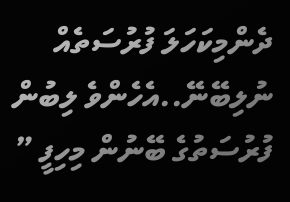ދެންމިކަހަލަ ފުރުސަތެއް ނުލިބޭނޭ..އެހެންވެ ލިބުން ފުރުސަތުގެ ބޭނުން މިހިފީ ”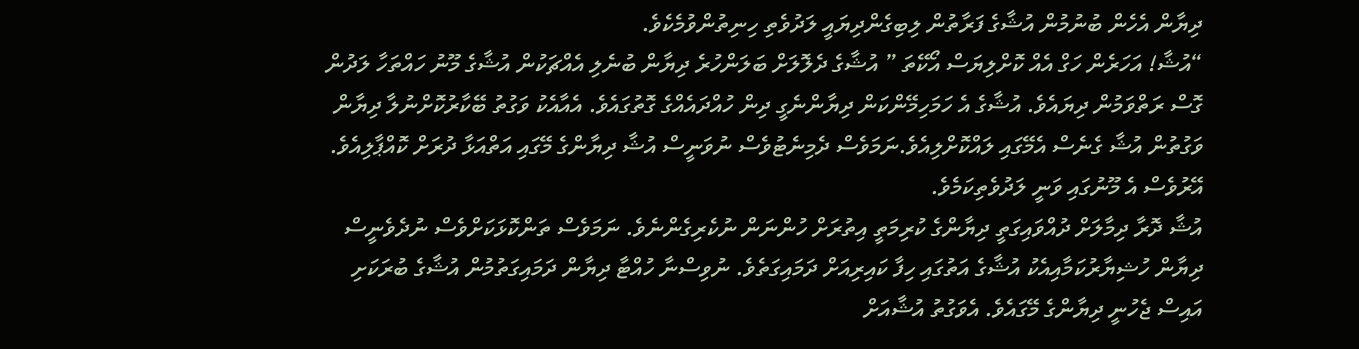ދިޔާން އެހެން ބުނުމުން އުޝާގެ ފަރާތުން ލިބިގެންދިޔައީ ލަދުވެތި ހިނިތުންވުމެކެވެ.
“އުޝާ! އަހަރެން ހަގް އެއް ކޮށްލިޔަސް އޯކޭތަ ” އުޝާގެ ދެލޮލަށް ބަލަންހުރެ ދިޔާން ބުނެލި އެއްޗަކުން އުޝާގެ މޫނު ހައްތަހާ ލަދުން ގޮސް ރަތްވަމުން ދިޔައެވެ. އުޝާގެ އެ ހަމަހިމޭންކަން ދިޔާންނެގީ ދިން ހުއްދައެއްގެ ގޮތުގައެވެ. އެއާއެކު ވަގުތު ބޭކާރުކޮށްނުލާ ދިޔާން ވަގުތުން އުޝާ ގެނެސް އެމޭގައި ލައްކޮށްލިއެވެ.ނަމަވެސް ދެމިނެޓުވެސް ނުވަނީސް އުޝާ ދިޔާންގެ މޭގައި އަތްއަޅާ ދުރަށް ކޮއްޕާލިއެވެ. އޭރުވެސް އެ މޫނުގައި ވަނީ ލަދުވެތިކަމެވެ.
އުޝާ ދޮރާ ދިމާލަށް ދުއްވައިގަތީ ދިޔާންގެ ކުރިމަތީ އިތުރަށް ހުންނަން ނުކެރިގެންނެވެ. ނަމަވެސް ތަންކޮޅަކަށްވެސް ނުދެވެނީސް ދިޔާން ހުޝިޔާރުކަމާއިއެކު އުޝާގެ އަތުގައި ހިފާ ކައިރިއަށް ދަމައިގަތެވެ. ނުވިސްނާ ހުއްޓާ ދިޔާން ދަމައިގަތުމުން އުޝާގެ ބުރަކަށި އައިސް ޖެހުނީ ދިޔާންގެ މޭގައެވެ. އެވަގުތު އުޝާއަށް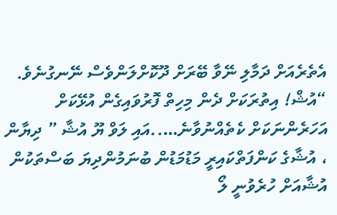އެތެރެއަށް ދަމާލި ނޭވާ ބޭރަށް ދޫކޮށްލަންވެސް ނޭނގުނެވެ.
“އުޝް! އިތުރަކަށް ދެން މިހިތް ފޮރުވައިގެން އުޅޭކަށް އަހަރެންނަކަށް ކެތެއްނުވާނެ…..އައި ލަވް ޔޫ އުޝާ ” ދިޔާން ، އުޝާގެ ކަންފަތްކައިރީ މަޑުމަޑުން ބުނަމުންދިޔަ ބަސްތަކުން އުޝާއަށް ހުރެވުނީ ލޯ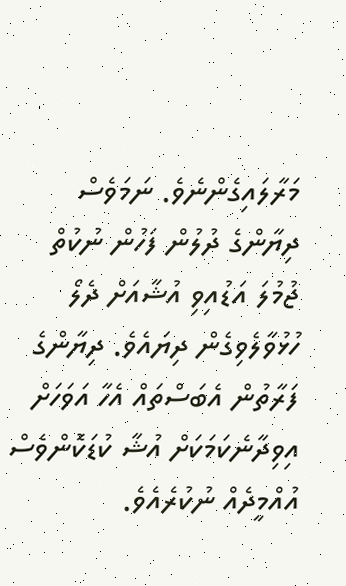މަރާލައިގެންނެވެ. ނަމަވެސް ދިޔާންގެ ދުލުން ފަހުން ނުކުތް ޖުމުލަ އަޑުއިވި އުޝާއަށް ދެލޯ ހުޅުވާލެވިގެން ދިޔައެވެ. ދިޔާންގެ ފަރާތުން އެބަސްތައް އެހާ އަވަހަށް އިވިދާނެކަމަކަށް އުޝާ ކުޑަކޮންވެސް އުއްމީދެއް ނުކުރެއެވެ.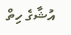އުޝާގެ ހިތް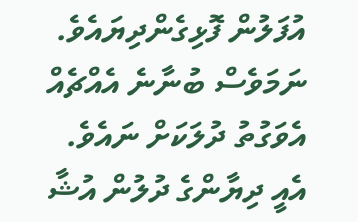އުފަލުން ފޮޅިގެންދިޔައެވެ. ނަމަވެސް ބުނާނެ އެއްޗެއް އެވަގުތު ދުލަކަށް ނައެވެ.
އެއީ ދިޔާންގެ ދުލުން އުޝާ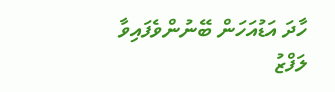ހާދަ އަޑުއަހަން ބޭނުންވެފައިވާ ލަފްޒު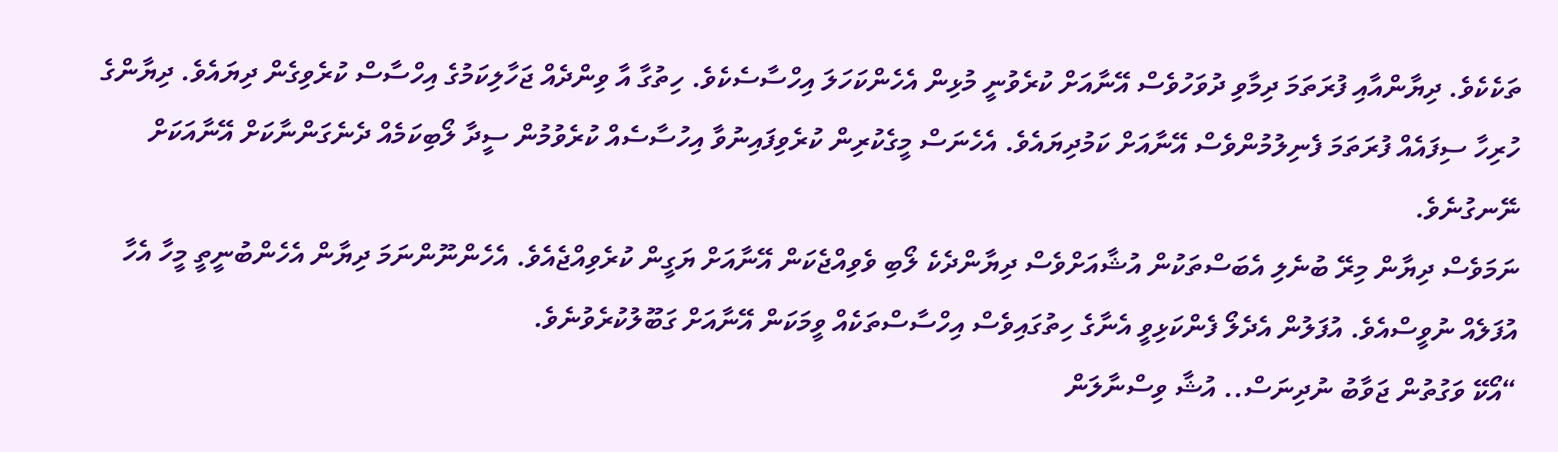ތަކެކެވެ. ދިޔާންއާއި ފުރަތަމަ ދިމާވި ދުވަހުވެސް އޭނާއަށް ކުރެވުނީ މުޅިން އެހެންކަހަލަ އިހްސާސެކެވެ. ހިތުގާ އާ ވިންދެއް ޖަހާލިކަމުގެ އިހްސާސް ކުރެވިގެން ދިޔައެވެ. ދިޔާންގެ ހުރިހާ ސިފައެއް ފުރަތަމަ ފެނިލުމުންވެސް އޭނާއަށް ކަމުދިޔައެވެ. އެހެނަސް މީގެކުރިން ކުރެވިފައިނުވާ އިހުސާސެއް ކުރެވުމުން ސީދާ ލޯބިކަމެއް ދެނެގަންނާކަށް އޭނާއަކަށް ނޭނގުނެވެ.
ނަމަވެސް ދިޔާން މިރޭ ބުނެލި އެބަސްތަކުން އުޝާއަށްވެސް ދިޔާންދެކެ ލޯބި ވެވިއްޖެކަން އޭނާއަށް ޔަގީން ކުރެވިއްޖެއެވެ. އެހެންނޫންނަމަ ދިޔާން އެހެންބުނީތީ މީހާ އެހާ އުފަލެއް ނުވީސްއެވެ. އުފަލުން އެދެލޯ ފެންކަޅިވީ އެނާގެ ހިތުގައިވެސް އިހްސާސްތަކެއް ވީމަކަން އޭނާއަށް ގަބޫލުކުރެވުނެވެ.
“އޯކޭ ވަގުތުން ޖަވާބު ނުދިނަސް.. އުޝާ ވިސްނާލަން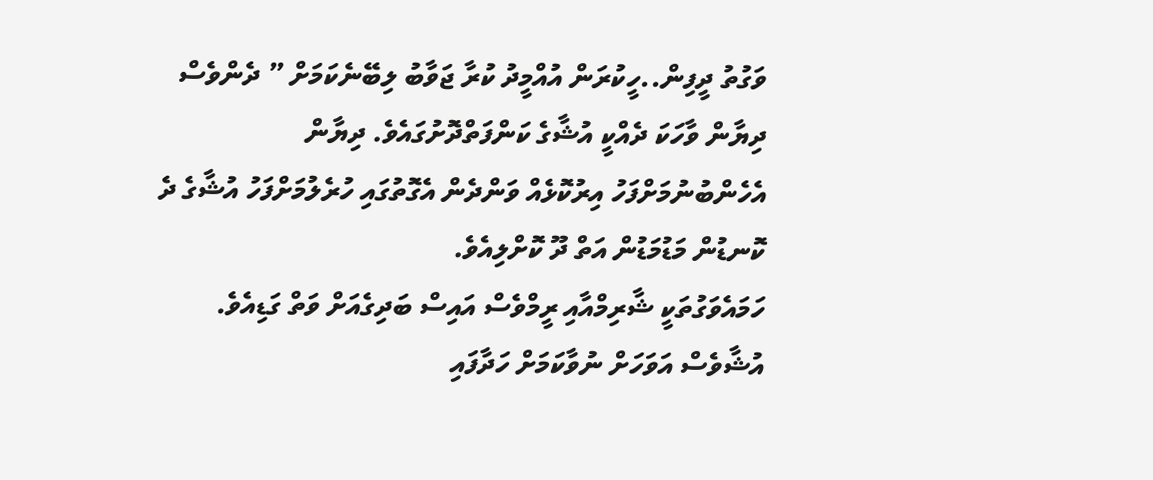ވަގުތު ދީފިން..ހީކުރަން އުއްމީދު ކުރާ ޖަވާބު ލިބޭނެކަމަށް ” ދެންވެސް ދިޔާން ވާހަކަ ދެއްކީ އުޝާގެ ކަންފަތްދޮށުގައެވެ. ދިޔާން އެހެންބުނުމަށްފަހު އިރުކޮޅެއް ވަންދެން އެގޮތުގައި ހުރެލުމަށްފަހު އުޝާގެ ދެ ކޮނޑުން މަޑުމަޑުން އަތް ދޫ ކޮށްލިއެވެ.
ހަމައެވަގުތަކީ ޝާރިމްއާއި ރީމްވެސް އައިސް ބަދިގެއަށް ވަތް ގަޑިއެވެ. އުޝާވެސް އަވަހަށް ނުވާކަމަށް ހަދާފައި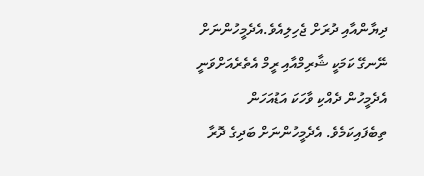ދިޔާންއާއި ދުރަށް ޖެހިލިއެވެ.އެދެމީހުންނަށް ނޭނގޭ ކަމަކީ ޝާރިމްއާއި ރީމް އެތެރެއަށްވަނީ އެދެމީހުން ދެއްކި ވާހަކަ އަޑުއަހަން ތިބެފައިކަމެވެ. އެދެމީހުންނަށް ބަދިގެ ދޮރާ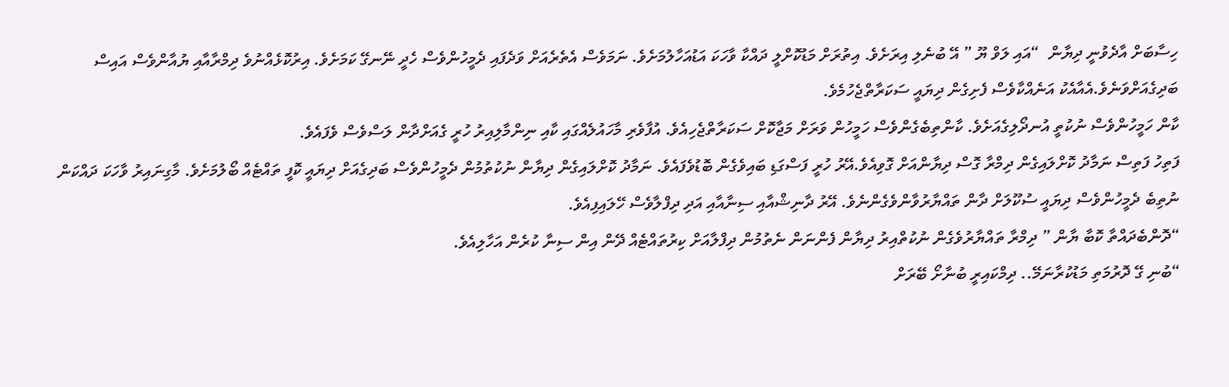ހިސާބަށް އާދެވުނީ ދިޔާން  “އައި ލަވް ޔޫ ” އޭ ބުނެލި އިރަށެވެ. އިތުރަށް މަޑުކޮށްލީ ދައްކާ ވާހަކަ އަޑުއަހާލުމަށެވެ. ނަމަވެސް އެތެރެއަށް ވަދެފައި ދެމީހުންވެސް ހެދީ ނޭނގޭ ކަމަށެވެ. އިރުކޮޅެއްނުވެ ދިމްރާއާއި ޔުއާންވެސް އައިސް ބަދިގެއަށްވަނެވެ.އެއާއެކު އަނެއްކާވެސް ފެށިގެން ދިޔައީ ސަކަރާތްޖެހުމެވެ.
ކާން ހަމީހުންވެސް ނުކުތީ އުނދޯލިގެއަށެވެ. ކާންތިބެގެންވެސް ހަމީހުން ވަރަށް މަޖާކޮށް ސަކަރާތްޖެހިއެވެ. އުފާވެރި މާހައުލެއްގައި ކާއި ނިންމާލިއިރު ހުރީ ގެއަށްދާން ލަސްވެސް ވެފައެވެ.
ފަތިހު ފަތިސް ނަމާދު ކޮށްލައިގެން ދިމްރާ ގޮސް ދިޔާންއަށް ގޮވިއެވެ.އޭރު ހުރީ ފަސްގަޑި ބައިވެގެން ބޮޑުވެފައެވެ. ނަމާދު ކޮށްލައިގެން ދިޔާން ނުކުތުމުން ދެމީހުންވެސް ބަދިގެއަށް ދިޔައީ ކޮފީ ތައްޓެއް ބޯލުމަށެވެ. މާގިނައިރު ވާހަކަ ދައްކަން ނުތިބެ ދެމީހުންވެސް ދިޔައީ ސުކޫލަށް ދާން ތައްޔާރުވާންވެގެންނެވެ. އޭރު ދާނިޝްއާއި ސިނާއާއި އަދި ދިފްލާވެސް ހޭލައިފިއެވެ.
“ދޮންބެދައްތާ ކޮބާ ޔާން ” ދިމްރާ ތައްޔާރުވެގެން ނުކުތްއިރު ދިޔާން ފެންނަން ނެތުމުން ދިފްލާއަށް ކިރުތައްޓެއް ދޭން އިން ސިނާ ކުރެން އަހާލިއެވެ.
“ބުނި ގޭ ދޮރުމަތި މަޑުކުރާނަމޭ.. ދިމްކައިރީ ބުނާށޯ ބޭރަށް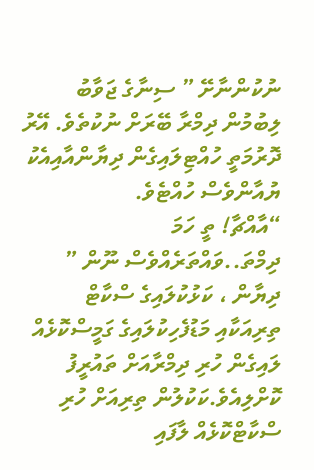ނުކުންނާށޭ ” ސިނާގެ ޖަވާބު ލިބުމުން ދިމްރާ ބޭރަށް ނުކުތެވެ. އޭރު ދޮރުމަތީ ހުއްޓިލައިގެން ދިޔާންއާއިއެކު ޔުއާންވެސް ހުއްޓެވެ.
“އާއްޗާ! ތީ ހަމަ ދިމްތަ..ވައްތަރެއްވެސް ނޫން ” ދިޔާން ، ކަޅުކުލައިގެ ސްކާޓް ތިރިއަކާއި މަޑުފެހިކުލައިގެ ގަމީސްކޮޅެއް ލައިގެން ހުރި ދިމްރާއަށް ތައުރީފު ކޮށްލިއެވެ.ކަކުލުން ތިރިއަށް ހުރި ސްކާޓްކޮޅެއް ލާފައި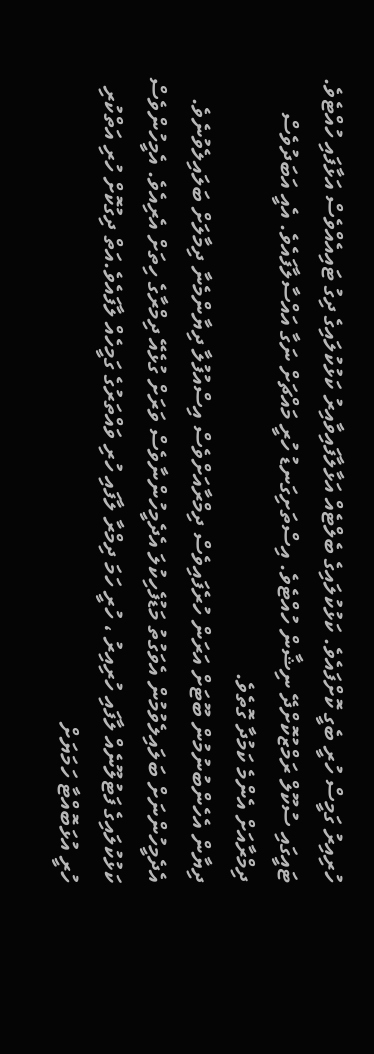ހުރިއިރު ގަމީސް ހުރީ ބެގީ ކޮށްފައެވެ. ކަޅުކުލައިގެ ބެލްޓެއް އަޅާލާފައިވާއިރު ކަޅުކުލައިގެ ދިގު ޓައިއެއްވެސް އަޅާފައި ހުއްޓެވެ. ޓައީގައި ސުކޫލް ރަމްޒުކޮށްދޭ ނިޝާން ހުއްޓެވެ. އިސްތަށިގަނޑު ހުރީ މައްޗަށް ނަގާ އައްސާލާފައެވެ. އެއީ އަބަދުވެސް ދިމްރާއަށް އެންމެ ކަމުދާ ގޮތެވެ.
ދިޔާން އެހެންބުނުމުން ބޫޓަށް އަރަން ހުރެފައިވެސް ދިމްރާއަށްވެސް އިސްއުފުލާ ދިޔާންމެނާ ދިމާލަށް ބަލައިލެވުނެވެ. އެދެމީހުންނަށް ބަލައިލެވުމުން އެވަގުތު މަޑުފެހިކުލަ އެދެމީހުންނާވެސް ވަރަށް ގުޅެއޭ ދިމްރާގެ ހިތަށް އެރިއެވެ. އެމީހުންވެސް ކަޅުކުލައިގެ ފަޓުލޫނެއް ލާފައި ހުރިއިރު ، ހުރީ ހަމަ ދިމްރާ ލާފައި ހުރި ވައްތަރުގެ ގަމީހެއް ލާފައެވެ.އަތް ދިގުކޮށް ހުރި އަތްކުރި ހުރީ އުޅަބޮއްޓާ ހަމަޔަށް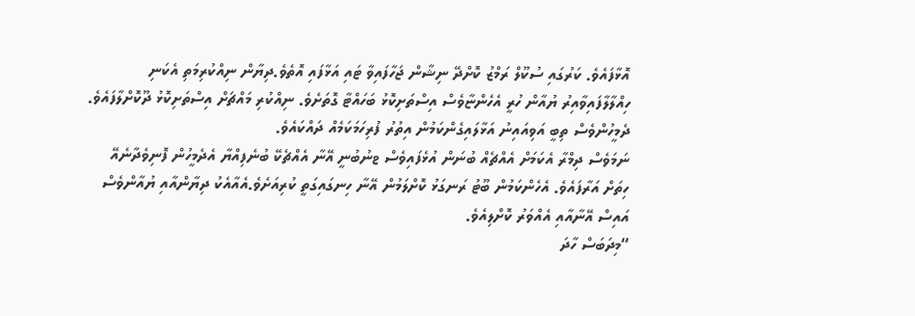އޮޅާފައެވެ. ކަރުގައި ސުކޫލް ރަމްޒު ކޮށްދޭ ނިޝާން ޖަހާފައިވާ ޓައި އަޅާފައި އޮތެވެ.ދިޔާން ނިއްކުރިމަތި އެކަނި ހިއްލާލާފައިވާއިރު ޔުއާން ހުރީ އެހެންޏާވެސް އިސްތަށިކޮޅު ބަހައްޓާ ގޮތަށެވެ. ނިއްކުރި މައްޗަށް އިސްތަށިކޮޅު ދޫކޮށްލާފައެވެ. ދެމީހުންވެސް ތިބީ އަވިއައިނު އަޅާލައިގެންކަމުން އިތުރު ފުރިހަމަކަމެއް ދައްކައެވެ.
ނަމަވެސް ދިމްރާ އެކަމަށް އެއްޗެއް ބުނަން އުޅެފައިވެސް ޱނުބުނީ އޭނާ އެއްޗެކޭ ބުނެފިއްޔާ އެދެމީހުން ފޮނިވެދާނެއޭ ހިތަށް އަރާފައެވެ. އެހެންކަމުން ބޫޓު ރަނގަޅު ކޮށްލަމުން އޭނާ ހިނގައިގަތީ ކުރިއަށެވެ.އެއާއެކު ދިޔާންއާއި ޔުއާންވެސް އައިސް އޭނާއާއި އެއްވަރު ކޮށްލިއެވެ.
“މިދަބަސް ހާދަ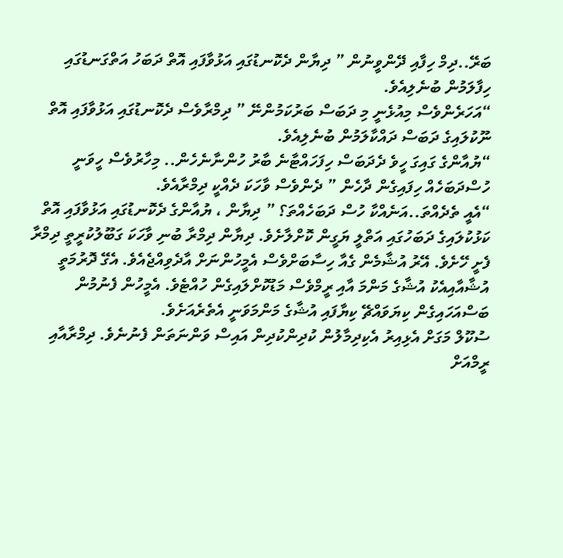ބަރޭ..ދިމް ހިފާއި ދޭންވީނުން ” ދިޔާން ދެކޮނޑުގައި އަޅުވާފައި އޮތް ދަބަހު އަތްގަނޑުގައި ހިފާލަމުން ބުނެލިއެވެ.
“އަހަރެންވެސް މިއުޅެނީ މި ދަބަސް ބަރުކަމުންނޭ ” ދިމްރާވެސް ދެކޮނޑުގައި އަޅުވާފައި އޮތް ނޫކުލައިގެ ދަބަސް ދައްކާލަމުން ބުނެލިއެވެ.
“ޔުއާންގެ ގައިގަ ހީވެ ދެދަބަސް ހިފަހައްޓާނެ ބާރު ހުންނާނެހެން.. މިހާރުވެސް ހީވަނީ ހުސްދަބަހެއް ހިފައިގެން ދާހެން ” ދެންވެސް ވާހަކަ ދެއްކީ ދިމްރާއެވެ.
“އެއީ ތެދެއްތަ..އަނެއްކާ ހުސް ދަބަހެއްތަ؟ ” ދިޔާން ، ޔުއާންގެ ދެކޮނޑުގައި އަޅުވާފައި އޮތް ކަޅުކުލައިގެ ދަބަހުގައި އަތްލީ ޔަގީން ކޮށްލާށެވެ. ދިޔާން ދިމްރާ ބުނި ވާހަކަ ގަބޫލުކުރީތީ ދިމްރާ ފެށީ ހޭށެވެ. އޭރު އުޝާމެން ގެއާ ހިސާބަށްވެސް އެމީހުންނަށް އާދެވިއްޖެއެވެ. އެގޭ ދޮރުމަތީ އުޝާއާއިއެކު އުޝާގެ މަންމަ އާއި ރީމްވެސް މަޑުކޮށްލައިގެން ހުއްޓެވެ. އެމީހުން ފެނުމުން ބަސްއަހައިގެން ކިޔަވައްޗޭ ކިޔާފައި އުޝާގެ މަންމަވަނީ އެތެރެއަށެވެ.
ސުކޫލް މަގަށް އެޅިއިރު އެކިދިމާލުން ކުދިންކުދިން އައިސް ވަންނަތަން ފެނުނެވެ. ދިމްރާއާއި ރީމްއަށް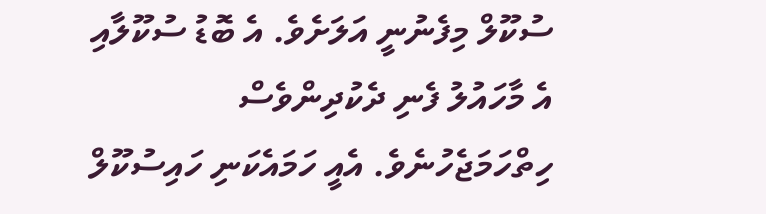ސުކޫލް މިފެނުނީ އަލަށެވެ. އެ ބޮޑު ސުކޫލާއި އެ މާހައުލު ފެނި ދެކުދިންވެސް ހިތްހަމަޖެހުނެވެ. އެއީ ހަމައެކަނި ހައިސުކޫލް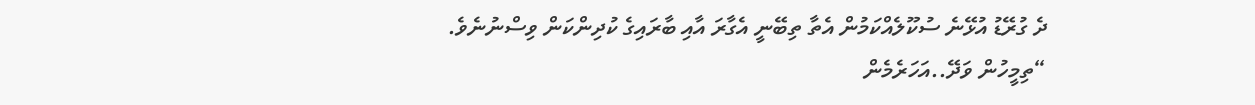ދެ ގުރޭޑު އުޅޭނެ ސުކޫލެއްކަމުން އެތާ ތިބޭނީ އެގާރަ އާއި ބާރައިގެ ކުދިންކަން ވިސްނުނެވެ.
“ތިމީހުން ވަދޭ..އަހަރެމެން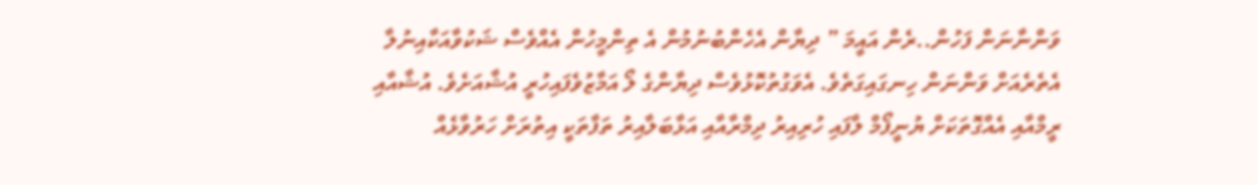ވަންނާނަން ފަހުން..ރެން އައީމަ ” ދިޔާން އެހެންބުނުމުން އެ ތިންމީހުން އެއްވެސް ޝަކުވާއަކާއިނުލާ އެތެރެއަށް ވަންނަން ހިނގައިގަތެވެ. އެވަގުތުކޮޅުވެސް ދިޔާންގެ ލޯ އަމާޒުވެފައިހުރީ އުޝާއަށެވެ. އުޝާއާއި ރީމްއާއި އެއްގޮތަކަށް ޔުނީފޯމް ލާފައި ހުރިއިރު ދިމްރާއާއި އަޅާބަލާއިރު ތަފާތަކީ އިތުރަށް ހަރުވާޅެއް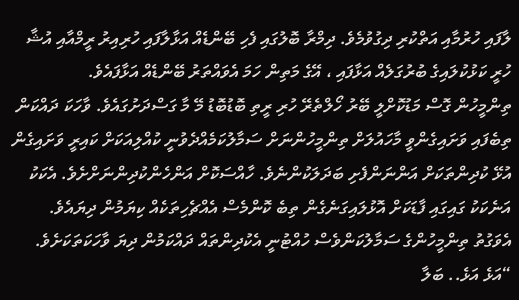ލާފައި ހުރުމާއި އަތްކުރި ދިގުވުމެވެ. ދިމްރާ ބޮލުގައި ފެހި ބޭންޑެއް އަޅާލާފައި ހުރިއިރު ރީމްއާއި އުޝާ ހުރީ ކަޅުކުލައިގެ ބުރުގަލެއް އަޅާފައި ، އޭގެ މަތިން ހަމަ އެވައްތަރު ބޭންޑެއް އަޅާފައެވެ.
ތިންމީހުން ގޮސް މަޑުކޮށްލީ ބޭރު ހޯލްތެރޭ ހުރި ރީތި ބޮޑުބޮޑު މޭ މާ ގަސްދަށުގައެވެ. ވާހަކަ ދައްކަން ތިބެފައި ވަށައިގެންވީ މާހައުލަށް ތިންމީހުންނަށް ސަމާލުކަމެއްދެވުނީ ކުއްލިއަކަށް ކައިރީ ވަށައިގެން އުޅޭ ކުދިންތަކަށް އަންނަންފެށި ބަދަލަކުންނެވެ. ހާއްސަކޮށް އަންހެންކުދިންނަށްށެވެ. އެކަކު އަނެކަކު ގައިގައި ފާޑަކަށް އޮޅުލައިގަނެގެން ތިބެ ކޮންމެސް އެއްޗެހިތަކެއް ކިޔަމުން ދިޔައެވެ. އެވަގުތު ތިންމީހުންގެ ސަމާލުކަންވެސް ހުއްޓުނީ އެކުދިންތައް ދައްކަމުން ދިޔަ ވާހަކަތަކަށެވެ.
“އަޅެ އަޅެ.. ބަލާ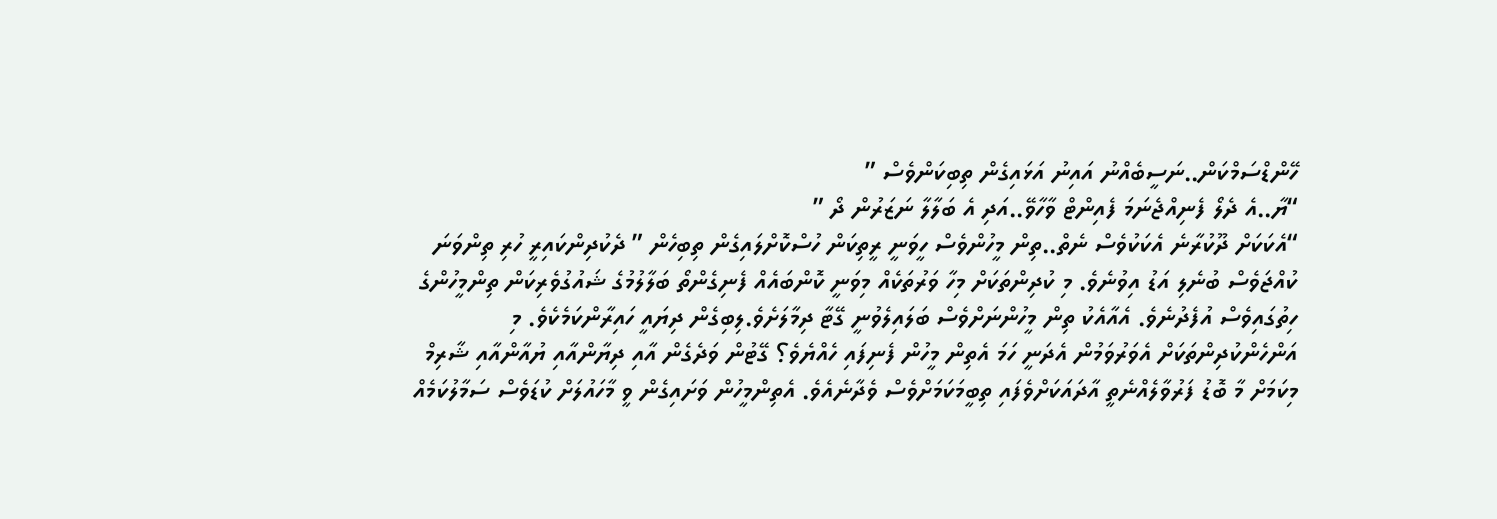ހޭންޑްސަމްކަން..ނަސީބެއްނު އައިނު އަޅައިގެން ތިބިކަންވެސް ”
“ޔާ..އެ ދެލޯ ފެނިއްޖެނަމަ ފެއިންޓް ވާހާވޭ..އަދި އެ ބަލާލާ ނަޒަރުން ދޯ ”
“އެކަކަށް ދޫކުރާނެ އެކަކުވެސް ނެތް..ތިން މީހުންވެސް ހީވަނީ ރީތިކަން ހުސްކޮށްލައިގެން ތިބިހެން ” ދެކުދިންކައިރީ ހުރި ތިންވަނަ ކުއްޖަވެސް ބުނެލި އަޑު އިވުނެވެ. މި ކުދިންތަކަށް މިހާ ވަރުތަކެއް މިވަނީ ކޮންބައެއް ފެނިގެންތޯ ބަލާލުމުގެ ޝައުގުވެރިކަން ތިންމީހުންގެ ހިތުގައިވެސް އުފެދުނެވެ. އެއާއެކު ތިން މީހުންނަށްވެސް ބަލައިލެވުނީ ގޭޓާ ދިމާލަށެވެ.ލިބިގެން ދިޔައީ ހައިރާންކަމެކެވެ. މި އަންހެންކުދިންތަކަށް އެވަރުވަމުން އެދަނީ ހަމަ އެތިން މީހުން ފެނިފައި ހެއްޔެވެ؟ ގޭޓުން ވަދެގެން އާއި ދިޔާންއާއި ޔުއާންއާއި ޝާރިމް މިކަމަށް މާ ބޮޑު ފަރުވާލެއްނެތީ އާދައަކަށްވެފައި ތިބީމަކަމަށްވެސް ވެދާނެއެވެ. އެތިންމީހުން ވަށައިގެން ވީ މާހައުލަށް ކުޑަވެސް ސަމާލުކަމެއް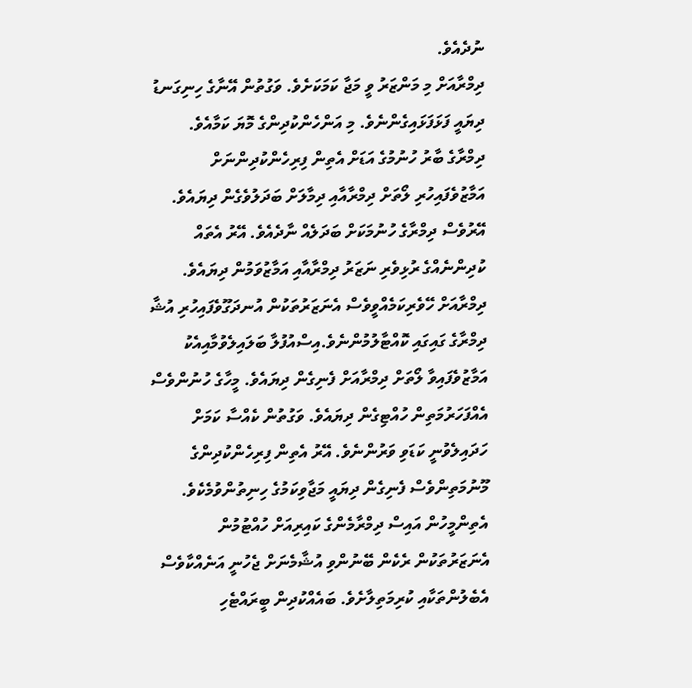ނުދެއެވެ.
ދިމްރާއަށް މި މަންޒަރު ވީ މަޖާ ކަމަކަށެވެ. ވަގުތުން އޭނާގެ ހިނިގަނޑު ދިޔައީ ފަޅަފަޅައިގެންނެވެ. މި އަންހެންކުދިންގެ މޮޔަ ކަމާއެވެ.
ދިމްރާގެ ބާރު ހުނުމުގެ އަޑަށް އެތިން ފިރިހެންކުދިންނަށް އަމާޒުވެފައިހުރި ލޯތަށް ދިމްރާއާއި ދިމާލަށް ބަދަލުވެގެން ދިޔައެވެ. އޭރުވެސް ދިމްރާގެ ހުނުމަކަށް ބަދަލެއް ނާދެއެވެ. އޭރު އެތައް ކުދިންނެއްގެ ރުޅިވެރި ނަޒަރު ދިމްރާއާއި އަމާޒުވަމުން ދިޔައެވެ. ދިމްރާއަށް ހޭވެރިކަމެއްވީވެސް އެނަޒަރުތަކުން އުނދަގޫވެފައިހުރި އުޝާ ދިމްރާގެ ގައިގައި ކޮއްޓާލުމުންނެވެ.އިސްއުފުލާ ބަލައިލެވުމާއިއެކު އަމާޒުވެފައިވާ ލޯތަށް ދިމްރާއަށް ފެނިގެން ދިޔައެވެ. މީހާގެ ހުނުންވެސް އެއްފަހަރުމަތިން ހުއްޓިގެން ދިޔައެވެ. ވަގުތުން ކެއްސާ ކަމަށް ހަދައިލެވުނީ ކަޑަވި ވަރުންނެވެ. އޭރު އެތިން ފިރިހެންކުދިންގެ މޫނުމަތިންވެސް ފެނިގެން ދިޔައީ މަޖާވިކަމުގެ ހިނިތުންވުމެކެވެ.
އެތިންމީހުން އައިސް ދިމްރާމެންގެ ކައިރިއަށް ހުއްޓުމުން އެނަޒަރުތަކުން ރެކެން ބޭނުންވި އުޝާމެނަށް ޖެހުނީ އަނެއްކާވެސް އެބެލުންތަކާއި ކުރިމަތިލާށެވެ. ބައެއްކުދިން ބީރައްޓެހި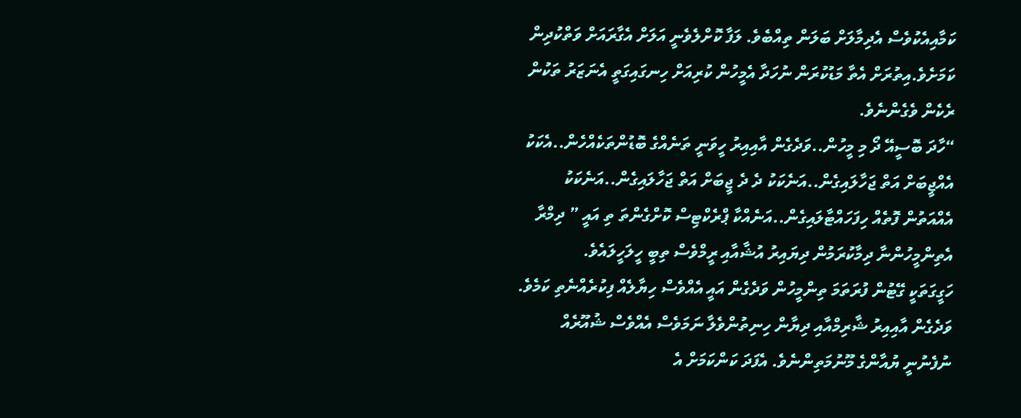ކަމާއިއެކުވެސް އެދިމާލަށް ބަލަން ތިއްބެވެ. ލަފާ ކޮށްލެވެނީ އަލަށް އެގާރައަށް ވަތްކުދިން ކަމަށެވެ.އިތުރަށް އެތާ މަޑުކުރަން ނުހަދާ އެމީހުން ކުރިއަށް ހިނގައިގަތީ އެނަޒަރު ތަކުން ރެކެން ވެގެންނެވެ.
“ހާދަ ބޮސީއޭ ދޯ މި މީހުން..ވަދެގެން އާއިއިރު ހީވަނީ ތަނެއްގެ ބޮޑުންތަކެއްހެން..އެކަކު އެއްޖީބަށް އަތް ޖަހާލައިގެން..އަނެކަކު ދެ ދެ ޖީބަށް އަތް ޖަހާލައިގެން..އަނެކަކު އެއްއަތުން ފޮތެއް ހިފަހައްޓާލައިގެން..އަނެއްކާ ޕްރެކްޓިސް ކޮށްގެންތަ ތި އައީ ” ދިމްރާ އެތިންމީހުންނާ ދިމާކުރަމުން ދިޔައިރު އުޝާއާއި ރީމްވެސް ތިބީ ހީލަހީލައެވެ.
ހަގީގަތަކީ ގޭޓުން ފުރަތަމަ ތިންމީހުން ވަދެގެން އައީ އެއްވެސް ހިޔާލެއް ފިކުރެއްނެތި ކަމެވެ. ވަދެގެން އާއިއިރު ޝާރިމްއާއި ދިޔާން ހިނިތުންވެލާ ނަމަވެސް އެއްވެސް ޝުއޫރެއް ނުފެނުނީ ޔުއާންގެ މޫނުމަތިންނެވެ. އެފަދަ ކަންކަމަށް އެ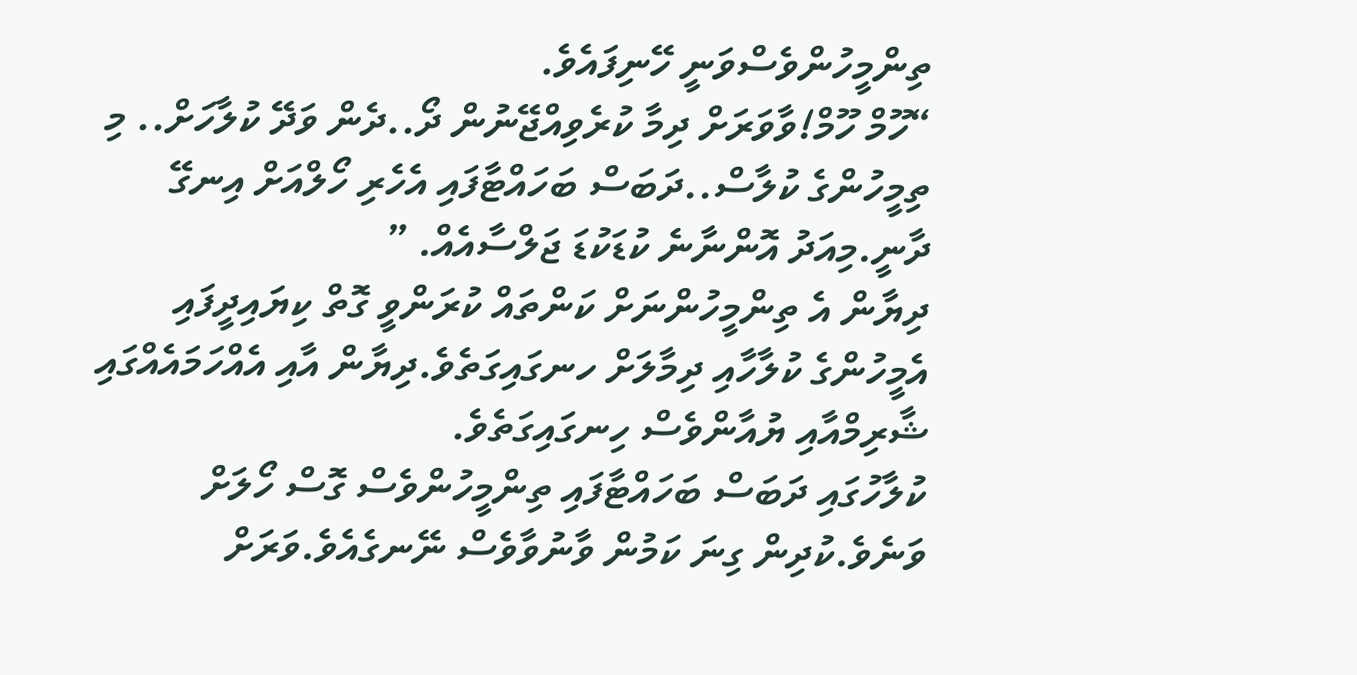ތިންމީހުންވެސްވަނީ ހޭނިފައެވެ.
“ހޫމް ހޫމް!ވާވަރަށް ދިމާ ކުރެވިއްޖޭނުން ދޯ..ދެން ވަދޭ ކުލާހަށް.. މި ތިމީހުންގެ ކުލާސް..ދަބަސް ބަހައްޓާފައި އެހެރި ހޯލްއަށް އިނގޭ ދާނީ.މިއަދު އޮންނާނެ ކުޑަކުޑަ ޖަލްސާއެއް. ”
ދިޔާން އެ ތިންމީހުންނަށް ކަންތައް ކުރަންވީ ގޮތް ކިޔައިދީފައި އެމީހުންގެ ކުލާހާއި ދިމާލަށް ހނގައިގަތެވެ.ދިޔާން އާއި އެއްހަމައެއްގައި ޝާރިމްއާއި ޔުއާންވެސް ހިނގައިގަތެވެ.
ކުލާހުގައި ދަބަސް ބަހައްޓާފައި ތިންމީހުންވެސް ގޮސް ހޯލަށް ވަނެވެ.ކުދިން ގިނަ ކަމުން ވާނުވާވެސް ނޭނގެއެވެ.ވަރަށް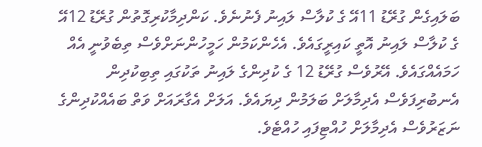ބަލައިގެން ގުރޭޑު 11އޭ ގެ ކުލާސް ލައިނު ފެނުނެވެ. ކަންދިމާކުރިގޮތުން ގުރޭޑު 12އޭ ގެ ކުލާސް ލައިނު އޮތީ ކައިރީގައެވެ. އެހެންކަމުން ހަމީހުންނަށްވެސް ތިބެވުނީ އެއް ހަމައެއްގައެވެ. އޭރުވެސް ގުރޭޑު 12 ގެ ކުދިންގެ ލައިނު ތަކުގައި ތިބިކުދިން އެނބުރިފަވެސް އެދިމާލަށް ބަލަމުން ދިޔައެވެ. އަލަށް އެގާރައަށް ވަތް ބައެއްކުދިންގެ ނަޒަރުވެސް އެދިމާލަށް ހުއްޓިފައި ހުއްޓެވެ.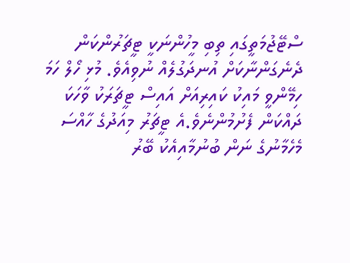ސްޓޭޖުމަތީގައި ތިބި މީހުންނަކީ ޓީޗަރުންކަން ދެނެގަންނާކަށް އުނދަގުލެއް ނުވިއެވެ. މުޅި ހޯލް ހަމަ ހިމޭންވީ މައިކު ކައިރިއަށް އައިސް ޓީޗަރަކު ވާހަކަ ދައްކަން ފެށުމުންނެވެ.އެ ޓީޗަރު މިއަދުގެ ހާއްސަ މެހެމާނުގެ ނަން ބުނުމާއިއެކު ބޭރު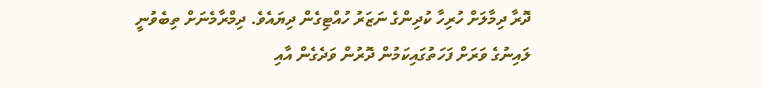ދޮރާ ދިމާލަށް ހުރިހާ ކުދިންގެ ނަޒަރު ހުއްޓިގެން ދިޔައެވެ. ދިމްރާމެނަށް ތިބެވުނީ ލައިނުގެ ވަރަށް ފަހަތުގައިކަމުން ދޮރުން ވަދެގެން އާއި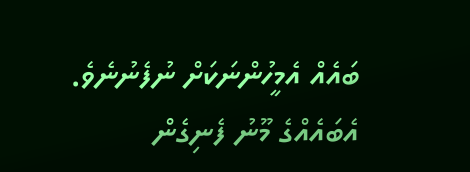ބައެއް އެމީހުންނަކަށް ނުފެނުނެވެ. އެބައެއްގެ މޫނު ފެނިގެން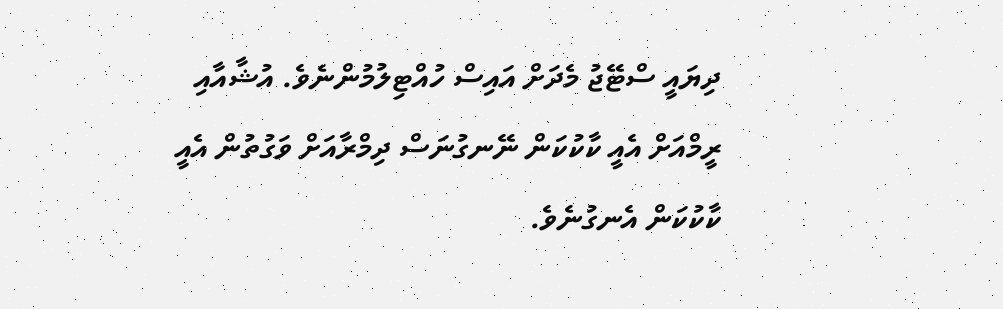ދިޔައީ ސްޓޭޖު މެދަށް އައިސް ހުއްޓިލުމުންނެވެ. އުޝާއާއި ރީމްއަށް އެއީ ކާކުކަން ނޭނގުނަސް ދިމްރާއަށް ވަގުތުން އެއީ ކާކުކަން އެނގުނެވެ.